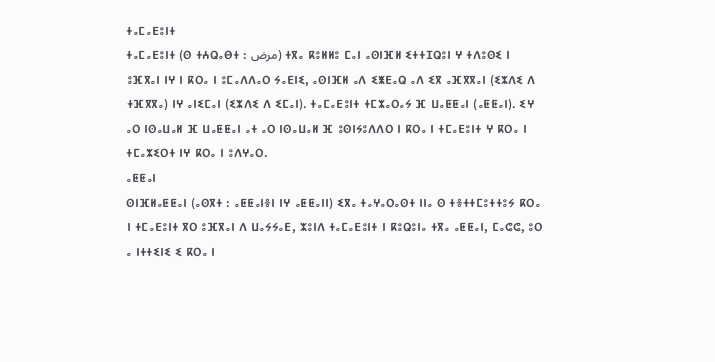ⵜⴰⵎⴰⴹⵓⵏⵜ
ⵜⴰⵎⴰⴹⵓⵏⵜ (ⵙ ⵜⵄⵕⴰⴱⵜ : مرض) ⵜⴳⴰ ⴽⵓⵍⵍⵓ ⵎⴰⵏ ⴰⵙⵏⴼⵍ ⵉⵜⵜⵊⵕⵓⵏ ⵖ ⵜⴷⵓⵙⵉ ⵏ ⵓⴼⴳⴰⵏ ⵏⵖ ⵏ ⴽⵔⴰ ⵏ ⵓⵎⴰⴷⴷⴰⵔ ⵢⴰⴹⵏⵉ, ⴰⵙⵏⴼⵍ ⴰⴷ ⵉⵥⴹⴰⵕ ⴰⴷ ⵉⴳ ⴰⴼⴳⴳⴰⵏ (ⵉⵣⴷⵉ ⴷ ⵜⴼⴳⴳⴰ) ⵏⵖ ⴰⵏⵉⵎⴰⵏ (ⵉⵣⴷⵉ ⴷ ⵉⵎⴰⵏ). ⵜⴰⵎⴰⴹⵓⵏⵜ ⵜⵎⵣⴰⵔⴰⵢ ⴼ ⵡⴰⵟⵟⴰⵏ (ⴰⵟⵟⴰⵏ). ⵉⵖ ⴰⵔ ⵏⵙⴰⵡⴰⵍ ⴼ ⵡⴰⵟⵟⴰⵏ ⴰⵜ ⴰⵔ ⵏⵙⴰⵡⴰⵍ ⴼ ⵓⵙⵏⵢⵓⴷⴷⵔ ⵏ ⴽⵔⴰ ⵏ ⵜⵎⴰⴹⵓⵏⵜ ⵖ ⴽⵔⴰ ⵏ ⵜⵎⴰⵣⵉⵔⵜ ⵏⵖ ⴽⵔⴰ ⵏ ⵓⴷⵖⴰⵔ.
ⴰⵟⵟⴰⵏ
ⵙⵏⴼⵍⴰⵟⵟⴰⵏ (ⴰⵙⴳⵜ : ⴰⵟⵟⴰⵏⴻⵏ ⵏⵖ ⴰⵟⵟⴰⵏⵏ) ⵉⴳⴰ ⵜⴰⵖⴰⵔⴰⵙⵜ ⵏⵏⴰ ⵙ ⵜⴻⵜⵜⵎⵓⵜⵜⵓⵢ ⴽⵔⴰ ⵏ ⵜⵎⴰⴹⵓⵏⵜ ⴳⵔ ⵓⴼⴳⴰⵏ ⴷ ⵡⴰⵢⵢⴰⴹ, ⵣⵓⵏⴷ ⵜⴰⵎⴰⴹⵓⵏⵜ ⵏ ⴽⵓⵕⵓⵏⴰ ⵜⴳⴰ ⴰⵟⵟⴰⵏ, ⵎⴰⵛⵛ, ⵓⵔ ⴰ ⵏⵜⵜⵉⵏⵉ ⵉ ⴽⵔⴰ ⵏ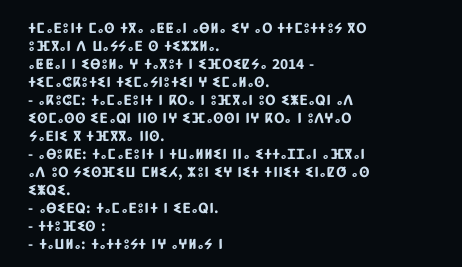ⵜⵎⴰⴹⵓⵏⵜ ⵎⴰⵙ ⵜⴳⴰ ⴰⵟⵟⴰⵏ ⴰⴱⵍⴰ ⵉⵖ ⴰⵔ ⵜⵜⵎⵓⵜⵜⵓⵢ ⴳⵔ ⵓⴼⴳⴰⵏ ⴷ ⵡⴰⵢⵢⴰⴹ ⵙ ⵜⵉⵣⵣⵍⴰ.
ⴰⵟⵟⴰⵏ ⵏ ⵉⴱⵓⵍⴰ ⵖ ⵜⴰⴳⵓⵜ ⵏ ⵉⴼⵔⵉⵇⵢⴰ 2014 - ⵜⵉⵎⴰⵛⴽⵓⵜⵉⵏ ⵜⵉⵎⴰⵢⵏⵓⵜⵉⵏ ⵖ ⵉⵎⴰⵍⴰⵙ.
- ⴰⴽⵓⵛⵎ: ⵜⴰⵎⴰⴹⵓⵏⵜ ⵏ ⴽⵔⴰ ⵏ ⵓⴼⴳⴰⵏ ⵓⵔ ⵉⵥⴹⴰⵕⵏ ⴰⴷ ⵉⵙⵎⴰⵙⵙ ⵉⴹⴰⵕⵏ ⵏⵏⵙ ⵏⵖ ⵉⴼⴰⵙⵙⵏ ⵏⵖ ⴽⵔⴰ ⵏ ⵓⴷⵖⴰⵔ ⵢⴰⴹⵏⵉ ⴳ ⵜⴼⴳⴳⴰ ⵏⵏⵙ.
- ⴰⴱⵓⴽⴹ: ⵜⴰⵎⴰⴹⵓⵏⵜ ⵏ ⵜⵡⴰⵍⵍⵉⵏ ⵏⵏⴰ ⵉⵜⵜⴰⵊⵊⴰⵏ ⴰⴼⴳⴰⵏ ⴰⴷ ⵓⵔ ⵢⵉⵙⴼⵉⵡ ⵎⵍⵉⵃ, ⵣⵓⵏ ⵉⵖ ⵏⵉⵜ ⵜⵏⵏⵉⵜ ⵉⵏⴰⵇⵚ ⴰⵙ ⵉⵥⵕⵉ.
- ⴰⴱⵉⴹⵕ: ⵜⴰⵎⴰⴹⵓⵏⵜ ⵏ ⵉⴹⴰⵕⵏ.
- ⵜⵜⵓⴼⵉⵙ :
- ⵜⴰⵡⵍⴰ: ⵜⴰⵜⵜⵓⵢⵜ ⵏⵖ ⴰⵖⵍⴰⵢ ⵏ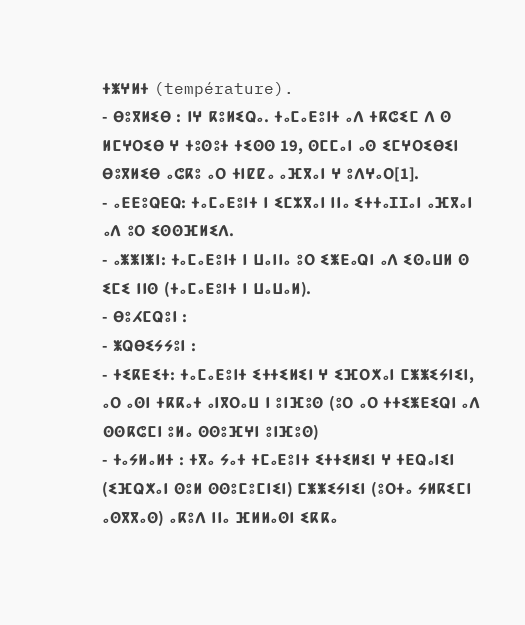ⵜⵥⵖⵍⵜ (température).
- ⴱⵓⴳⵍⵉⴱ : ⵏⵖ ⴽⵓⵍⵉⵕⴰ. ⵜⴰⵎⴰⴹⵓⵏⵜ ⴰⴷ ⵜⴽⵛⵉⵎ ⴷ ⵙ ⵍⵎⵖⵔⵉⴱ ⵖ ⵜⵓⵙⵓⵜ ⵜⵉⵙⵙ 19, ⵙⵎⵎⴰⵏ ⴰⵙ ⵉⵎⵖⵔⵉⴱⵉⵏ ⴱⵓⴳⵍⵉⴱ ⴰⵛⴽⵓ ⴰⵔ ⵜⵏⵇⵇⴰ ⴰⴼⴳⴰⵏ ⵖ ⵓⴷⵖⴰⵔ[1].
- ⴰⴹⴹⵓⵕⴹⵕ: ⵜⴰⵎⴰⴹⵓⵏⵜ ⵏ ⵉⵎⵣⴳⴰⵏ ⵏⵏⴰ ⵉⵜⵜⴰⵊⵊⴰⵏ ⴰⴼⴳⴰⵏ ⴰⴷ ⵓⵔ ⵉⵙⵙⴼⵍⵉⴷ.
- ⴰⵥⵥⵏⵥⵏ: ⵜⴰⵎⴰⴹⵓⵏⵜ ⵏ ⵡⴰⵏⵏⴰ ⵓⵔ ⵉⵥⴹⴰⵕⵏ ⴰⴷ ⵉⵙⴰⵡⵍ ⵙ ⵉⵎⵉ ⵏⵏⵙ (ⵜⴰⵎⴰⴹⵓⵏⵜ ⵏ ⵡⴰⵡⴰⵍ).
- ⴱⵓⵃⵎⵕⵓⵏ :
- ⵥⵕⴱⵉⵢⵢⵓⵏ :
- ⵜⵉⴽⴹⵉⵜ: ⵜⴰⵎⴰⴹⵓⵏⵜ ⵉⵜⵜⵉⵍⵉⵏ ⵖ ⵉⴼⵔⵅⴰⵏ ⵎⵥⵥⵉⵢⵏⵉⵏ, ⴰⵔ ⴰⵙⵏ ⵜⴽⴽⴰⵜ ⴰⵏⴳⵔⴰⵡ ⵏ ⵓⵏⴼⵓⵙ (ⵓⵔ ⴰⵔ ⵜⵜⵉⵥⴹⵉⵕⵏ ⴰⴷ ⵙⵙⴽⵛⵎⵏ ⵓⵍⴰ ⵙⵙⵓⴼⵖⵏ ⵓⵏⴼⵓⵙ)
- ⵜⴰⵢⵍⴰⵍⵜ : ⵜⴳⴰ ⵢⴰⵜ ⵜⵎⴰⴹⵓⵏⵜ ⵉⵜⵜⵉⵍⵉⵏ ⵖ ⵜⴹⵕⴰⵏⵉⵏ (ⵉⴼⵕⵅⴰⵏ ⵙⵓⵍ ⵙⵙⵓⵎⵓⵎⵏⵉⵏ) ⵎⵥⵥⵉⵢⵏⵉⵏ (ⵓⵔⵜⴰ ⵢⵍⴽⵉⵎⵏ ⴰⵙⴳⴳⴰⵙ) ⴰⴽⵓⴷ ⵏⵏⴰ ⴼⵍⵍⴰⵙⵏ ⵉⴽⴽⴰ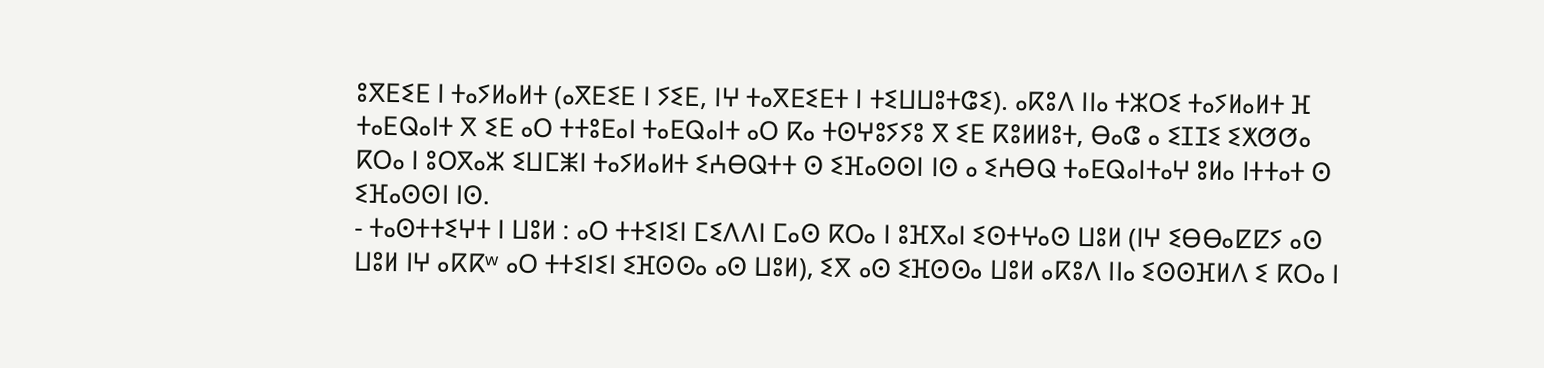ⵓⴳⴹⵉⴹ ⵏ ⵜⴰⵢⵍⴰⵍⵜ (ⴰⴳⴹⵉⴹ ⵏ ⵢⵉⴹ, ⵏⵖ ⵜⴰⴳⴹⵉⴹⵜ ⵏ ⵜⵉⵡⵡⵓⵜⵛⵉ). ⴰⴽⵓⴷ ⵏⵏⴰ ⵜⵣⵔⵉ ⵜⴰⵢⵍⴰⵍⵜ ⴼ ⵜⴰⴹⵕⴰⵏⵜ ⴳ ⵉⴹ ⴰⵔ ⵜⵜⵓⴹⴰⵏ ⵜⴰⴹⵕⴰⵏⵜ ⴰⵔ ⴽⴰ ⵜⵙⵖⵓⵢⵢⵓ ⴳ ⵉⴹ ⴽⵓⵍⵍⵓⵜ, ⴱⴰⵛ ⴰ ⵉⵊⵊⵉ ⵉⵅⵚⵚⴰ ⴽⵔⴰ ⵏ ⵓⵔⴳⴰⵣ ⵉⵡⵎⵥⵏ ⵜⴰⵢⵍⴰⵍⵜ ⵉⵄⴱⵕⵜⵜ ⵙ ⵉⴼⴰⵙⵙⵏ ⵏⵙ ⴰ ⵉⵄⴱⵕ ⵜⴰⴹⵕⴰⵏⵜⴰⵖ ⵓⵍⴰ ⵏⵜⵜⴰⵜ ⵙ ⵉⴼⴰⵙⵙⵏ ⵏⵙ.
- ⵜⴰⵙⵜⵜⵉⵖⵜ ⵏ ⵡⵓⵍ : ⴰⵔ ⵜⵜⵉⵏⵉⵏ ⵎⵉⴷⴷⵏ ⵎⴰⵙ ⴽⵔⴰ ⵏ ⵓⴼⴳⴰⵏ ⵉⵙⵜⵖⴰⵙ ⵡⵓⵍ (ⵏⵖ ⵉⴱⴱⴰⵇⵇⵢ ⴰⵙ ⵡⵓⵍ ⵏⵖ ⴰⴽⴽʷ ⴰⵔ ⵜⵜⵉⵏⵉⵏ ⵉⴼⵙⵙⴰ ⴰⵙ ⵡⵓⵍ), ⵉⴳ ⴰⵙ ⵉⴼⵙⵙⴰ ⵡⵓⵍ ⴰⴽⵓⴷ ⵏⵏⴰ ⵉⵙⵙⴼⵍⴷ ⵉ ⴽⵔⴰ ⵏ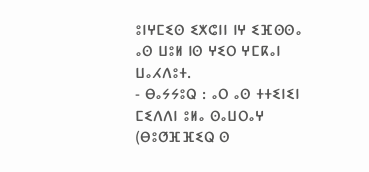ⵓⵏⵖⵎⵉⵙ ⵉⵅⵛⵏⵏ ⵏⵖ ⵉⴼⵙⵙⴰ ⴰⵙ ⵡⵓⵍ ⵏⵙ ⵖⵉⵔ ⵖⵎⴽⴰⵏ ⵡⴰⵃⴷⵓⵜ.
- ⴱⴰⵢⵢⵓⵕ : ⴰⵔ ⴰⵙ ⵜⵜⵉⵏⵉⵏ ⵎⵉⴷⴷⵏ ⵓⵍⴰ ⵙⴰⵡⵔⴰⵖ (ⴱⵓⵚⴼⴼⵉⵕ ⵙ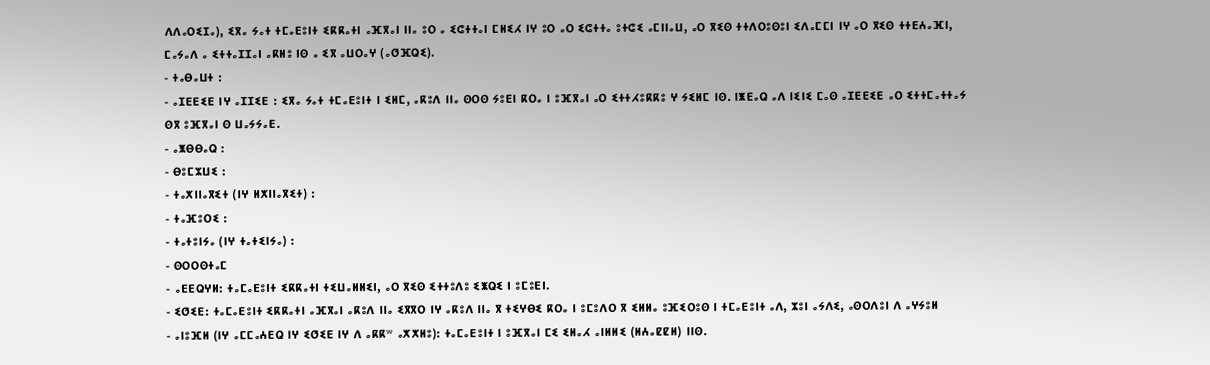ⴷⴷⴰⵔⵉⵊⴰ), ⵉⴳⴰ ⵢⴰⵜ ⵜⵎⴰⴹⵓⵏⵜ ⵉⴽⴽⴰⵜⵏ ⴰⴼⴳⴰⵏ ⵏⵏⴰ ⵓⵔ ⴰ ⵉⵛⵜⵜⴰⵏ ⵎⵍⵉⵃ ⵏⵖ ⵓⵔ ⴰⵔ ⵉⵛⵜⵜⴰ ⵓⵜⵛⵉ ⴰⵎⵏⵏⴰⵡ, ⴰⵔ ⴳⵉⵙ ⵜⵜⴷⵔⵓⵙⵓⵏ ⵉⴷⴰⵎⵎⵏ ⵏⵖ ⴰⵔ ⴳⵉⵙ ⵜⵜⴹⵄⴰⴼⵏ, ⵎⴰⵢⴰⴷ ⴰ ⵉⵜⵜⴰⵊⵊⴰⵏ ⴰⴽⵍⵓ ⵏⵙ ⴰ ⵉⴳ ⴰⵡⵔⴰⵖ (ⴰⵚⴼⵕⵉ).
- ⵜⴰⴱⴰⵡⵜ :
- ⴰⵊⴹⴹⵉⴹ ⵏⵖ ⴰⵊⵊⵉⴹ : ⵉⴳⴰ ⵢⴰⵜ ⵜⵎⴰⴹⵓⵏⵜ ⵏ ⵉⵍⵎ, ⴰⴽⵓⴷ ⵏⵏⴰ ⵙⵔⵙ ⵢⵓⴹⵏ ⴽⵔⴰ ⵏ ⵓⴼⴳⴰⵏ ⴰⵔ ⵉⵜⵜⵃⵓⴽⴽⵓ ⵖ ⵢⵉⵍⵎ ⵏⵙ. ⵏⵥⴹⴰⵕ ⴰⴷ ⵏⵉⵏⵉ ⵎⴰⵙ ⴰⵊⴹⴹⵉⴹ ⴰⵔ ⵉⵜⵜⵎⴰⵜⵜⴰⵢ ⵙⴳ ⵓⴼⴳⴰⵏ ⵙ ⵡⴰⵢⵢⴰⴹ.
- ⴰⵥⴱⴱⴰⵕ :
- ⴱⵓⵎⵣⵡⵉ :
- ⵜⴰⵅⵏⵏⴰⴳⵉⵜ (ⵏⵖ ⵍⵅⵏⵏⴰⴳⵉⵜ) :
- ⵜⴰⴼⵓⵔⵉ :
- ⵜⴰⵜⵓⵏⵢⴰ (ⵏⵖ ⵜⴰⵜⵉⵏⵢⴰ) :
- ⵙⵔⵔⵙⵜⴰⵎ
- ⴰⴹⴹⵕⵖⵍ: ⵜⴰⵎⴰⴹⵓⵏⵜ ⵉⴽⴽⴰⵜⵏ ⵜⵉⵡⴰⵍⵍⵉⵏ, ⴰⵔ ⴳⵉⵙ ⵉⵜⵜⵓⴷⵓ ⵉⵥⵕⵉ ⵏ ⵓⵎⵓⴹⵏ.
- ⵉⵚⵉⴹ: ⵜⴰⵎⴰⴹⵓⵏⵜ ⵉⴽⴽⴰⵜⵏ ⴰⴼⴳⴰⵏ ⴰⴽⵓⴷ ⵏⵏⴰ ⵉⴳⴳⵔ ⵏⵖ ⴰⴽⵓⴷ ⵏⵏⴰ ⴳ ⵜⵉⵖⴱⵉ ⴽⵔⴰ ⵏ ⵓⵎⵓⴷⵔ ⴳ ⵉⵍⵍⴰ ⵓⴼⵉⵔⵓⵙ ⵏ ⵜⵎⴰⴹⵓⵏⵜ ⴰⴷ, ⵣⵓⵏ ⴰⵢⴷⵉ, ⴰⵙⵔⴷⵓⵏ ⴷ ⴰⵖⵢⵓⵍ
- ⴰⵏⵓⴼⵍ (ⵏⵖ ⴰⵎⵎⴰⵄⴹⵕ ⵏⵖ ⵉⵚⵉⴹ ⵏⵖ ⴷ ⴰⴽⴽʷ ⴰⵅⵅⵍⵓ): ⵜⴰⵎⴰⴹⵓⵏⵜ ⵏ ⵓⴼⴳⴰⵏ ⵎⵉ ⵉⵍⴰⵃ ⴰⵏⵍⵍⵉ (ⵍⵄⴰⵇⵇⵍ) ⵏⵏⵙ.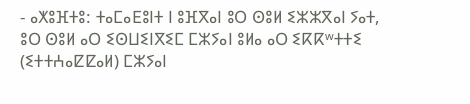- ⴰⵅⵓⴼⵜⵓ: ⵜⴰⵎⴰⴹⵓⵏⵜ ⵏ ⵓⴼⴳⴰⵏ ⵓⵔ ⵙⵓⵍ ⵉⵣⵣⴳⴰⵏ ⵢⴰⵜ, ⵓⵔ ⵙⵓⵍ ⴰⵔ ⵉⵙⵡⵉⵏⴳⵉⵎ ⵎⵣⵢⴰⵏ ⵓⵍⴰ ⴰⵔ ⵉⴽⴽʷⵜⵜⵉ (ⵉⵜⵜⵄⴰⵇⵇⴰⵍ) ⵎⵣⵢⴰⵏ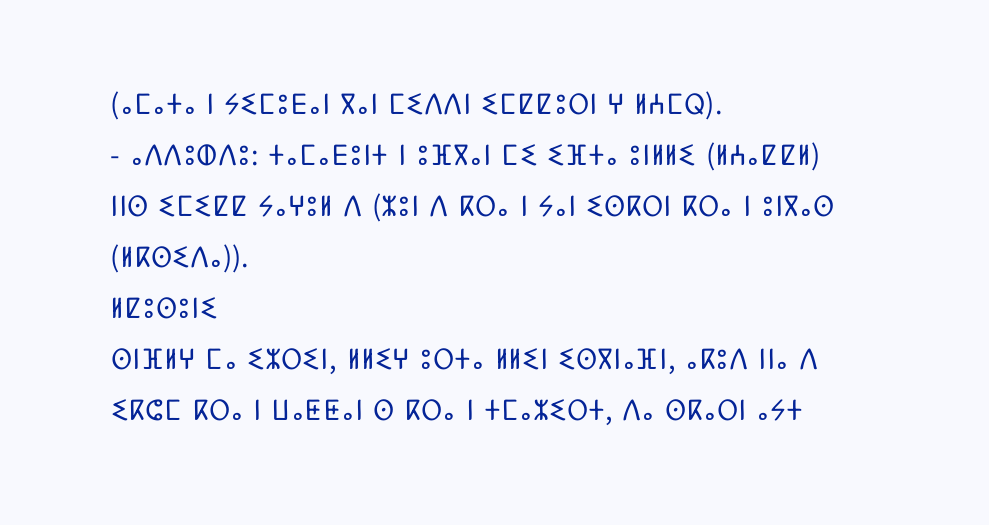(ⴰⵎⴰⵜⴰ ⵏ ⵢⵉⵎⵓⴹⴰⵏ ⴳⴰⵏ ⵎⵉⴷⴷⵏ ⵉⵎⵇⵇⵓⵔⵏ ⵖ ⵍⵄⵎⵕ).
- ⴰⴷⴷⵓⵀⴷⵓ: ⵜⴰⵎⴰⴹⵓⵏⵜ ⵏ ⵓⴼⴳⴰⵏ ⵎⵉ ⵉⴼⵜⴰ ⵓⵏⵍⵍⵉ (ⵍⵄⴰⵇⵇⵍ) ⵏⵏⵙ ⵉⵎⵉⵇⵇ ⵢⴰⵖⵓⵍ ⴷ (ⵣⵓⵏ ⴷ ⴽⵔⴰ ⵏ ⵢⴰⵏ ⵉⵙⴽⵔⵏ ⴽⵔⴰ ⵏ ⵓⵏⴳⴰⵙ (ⵍⴽⵙⵉⴷⴰ)).
ⵍⵇⵓⵙⵓⵏⵉ
ⵙⵏⴼⵍⵖ ⵎⴰ ⵉⵣⵔⵉⵏ, ⵍⵍⵉⵖ ⵓⵔⵜⴰ ⵍⵍⵉⵏ ⵉⵙⴳⵏⴰⴼⵏ, ⴰⴽⵓⴷ ⵏⵏⴰ ⴷ ⵉⴽⵛⵎ ⴽⵔⴰ ⵏ ⵡⴰⵟⵟⴰⵏ ⵙ ⴽⵔⴰ ⵏ ⵜⵎⴰⵣⵉⵔⵜ, ⴷⴰ ⵙⴽⴰⵔⵏ ⴰⵢⵜ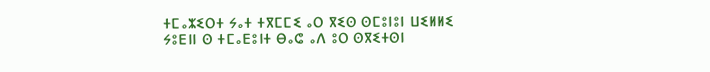ⵜⵎⴰⵣⵉⵔⵜ ⵢⴰⵜ ⵜⴳⵎⵎⵉ ⴰⵔ ⴳⵉⵙ ⵙⵎⵓⵏⵓⵏ ⵡⵉⵍⵍⵉ ⵢⵓⴹⵏⵏ ⵙ ⵜⵎⴰⴹⵓⵏⵜ ⴱⴰⵛ ⴰⴷ ⵓⵔ ⵙⴳⵉⵜⵙⵏ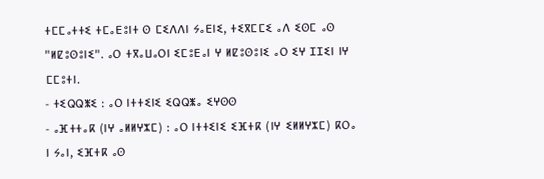ⵜⵎⵎⴰⵜⵜⵉ ⵜⵎⴰⴹⵓⵏⵜ ⵙ ⵎⵉⴷⴷⵏ ⵢⴰⴹⵏⵉ, ⵜⵉⴳⵎⵎⵉ ⴰⴷ ⵉⵙⵎ ⴰⵙ "ⵍⵇⵓⵙⵓⵏⵉ". ⴰⵔ ⵜⴳⴰⵡⴰⵔⵏ ⵉⵎⵓⴹⴰⵏ ⵖ ⵍⵇⵓⵙⵓⵏⵉ ⴰⵔ ⵉⵖ ⵊⵊⵉⵏ ⵏⵖ ⵎⵎⵓⵜⵏ.
- ⵜⵉⵕⵕⵥⵉ : ⴰⵔ ⵏⵜⵜⵉⵏⵉ ⵉⵕⵕⵥⴰ ⵉⵖⵙⵙ
- ⴰⴼⵜⵜⴰⴽ (ⵏⵖ ⴰⵍⵍⵖⵣⵎ) : ⴰⵔ ⵏⵜⵜⵉⵏⵉ ⵉⴼⵜⴽ (ⵏⵖ ⵉⵍⵍⵖⵣⵎ) ⴽⵔⴰ ⵏ ⵢⴰⵏ, ⵉⴼⵜⴽ ⴰⵙ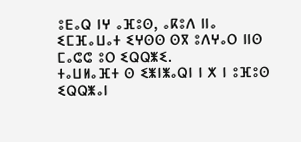ⵓⴹⴰⵕ ⵏⵖ ⴰⴼⵓⵙ, ⴰⴽⵓⴷ ⵏⵏⴰ ⵉⵎⴼⴰⵡⴰⵜ ⵉⵖⵙⵙ ⵙⴳ ⵓⴷⵖⴰⵔ ⵏⵏⵙ ⵎⴰⵛⵛ ⵓⵔ ⵉⵕⵕⵥⵉ.
ⵜⴰⵡⵍⴰⴼⵜ ⵙ ⵉⵥⵏⵥⴰⵕⵏ ⵏ ⵅ ⵏ ⵓⴼⵓⵙ ⵉⵕⵕⵥⴰⵏ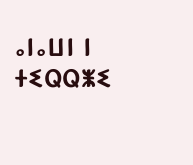ⴰⵏⴰⵡⵏ ⵏ ⵜⵉⵕⵕⵥⵉ